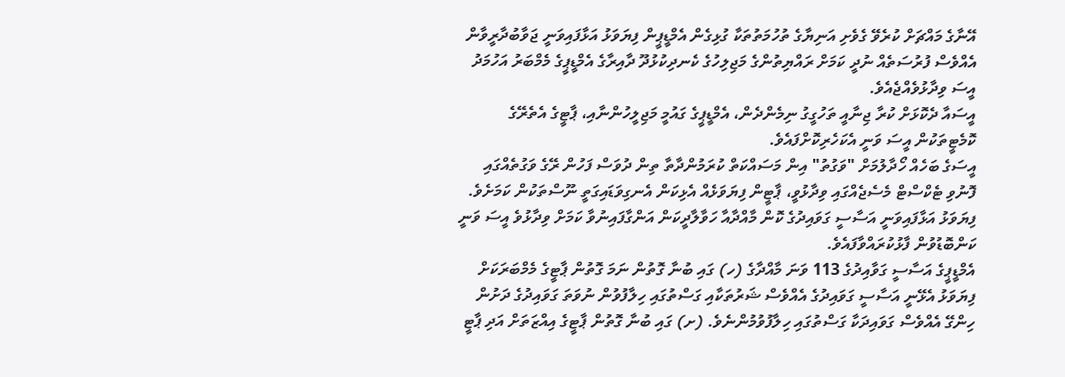އޭނާގެ މައްޗަށް ކުރެވޭ ގެވެށި އަނިޔާގެ ތުހުމަތުތަކާ ގުޅިގެން އެމްޑީޕީން ފިޔަވަޅު އަޅާފައިވަނީ ޖަވާބުދާރީވާން އެއްވެސް ފުރުސަތެއް ނުދީ ކަމަށް ރައްޔިތުންގެ މަޖިލިހުގެ ކެނދިކުޅުދޫ ދާއިރާގެ އެމްޑީޕީގެ މެމްބަރު އަހުމަދު އީސަ ވިދާޅުވެއްޖެއެވެ.
އީސައާ ދެކޮޅަށް ކުރާ ޖިނާއީ ތަހުގީގު ނިމެންދެން، އެމްޑީޕީގެ ގައުމީ މަޖިލީހުންނާއި، ޕާޓީގެ އެތެރޭގެ ކޮމެޓީތަކުން އީސަ ވަނީ އެކަހެރިކޮށްފައެވެ.
އީސަގެ ބަހެއް ހޯދާލުމަށް "ވަގުތު" އިން މަސައްކަތް ކުރަމުންދާތާ ތިން ދުވަސް ފަހުން ރޭގެ ވަގުތެއްގައި ފޮނުވި ޓެކްސްޓް މެސެޖެއްގައި ވިދާޅުވީ، ޕާޓީން ފިޔަވަޅެއް އެޅިކަން އެނގިވަޑައިގަތީ ނޫސްތަކުން ކަމަށެވެ. ފިޔަވަޅު އަޅާފައިވަނީ އަސާސީ ގަވައިދުގެ ކޮން މާއްދާއާ ހަވާލާދީކަން އަންގާފައިނުވާ ކަމަށް ވިދާޅުވެ އީސަ ވަނީ ކަންބޮޑުވުން ފާޅުކުރައްވާފައެވެ.
އެމްޑީޕީގެ އަސާސީ ގަވާއިދުގެ 113 ވަނަ މާއްދާގެ (ހ) ގައި ބުނާ ގޮތުން ނަމަ ގޮތުން ޕާޓީގެ މެމްބަރަކަށް ފިޔަވަޅު އެޅޭނީ އަސާސީ ގަވައިދުގެ އެއްވެސް ޝަރުތަކާއި ގަސްތުގައި ހިލާފުވުން ނުވަތަ ގަވައިދުގެ ދަށުން ހިންގޭ އެއްވެސް ގަވައިދަކާ ގަސްތުގައި ހިލާފުވުމުންނެވެ. (ށ) ގައި ބުނާ ގޮތުން ޕާޓީގެ އިއްޒަތަށް އަދި ޕާޓީ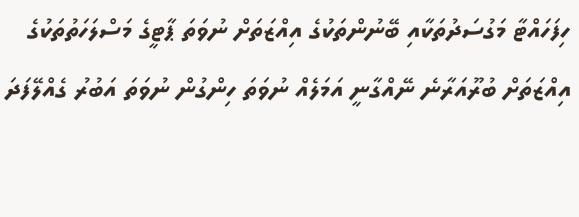ހިފަހައްޓާ މަގުސަދުތަކާއި ބޭނުންތަކުގެ އިއްޒަތަށް ނުވަތަ ޕާޓީގެ މަސްލަހަތުތަކުގެ އިއްޒަތަށް ބުރޫއަރާނެ ނޭއްގާނީ އަމަލެއް ނުވަތަ ހިންގުން ނުވަތަ އަބުރު ގެއްލޭފަދަ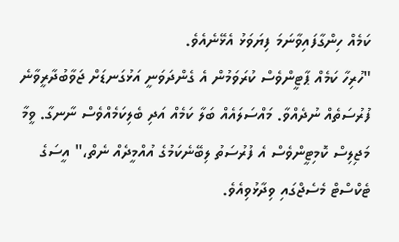ކަމެއް ހިންގާފައިވާނަމަ ފިޔަވަޅު އެޅޭނެއެވެ.
"ހުރިހާ ކަމެއް ޕާޓީންވެސް ކުރަވަމުން އެ ގެންދަވަނީ އަޅުގަނޑަށް ޖަވާބުދާރީވާނެ ފުރުސަތެއް ނުދެއްވާ. މައްސަލައެއް ބަލާ ކަމެއް އަދި ބެލިކަމެއްވެސް ނާނގާ. ވީމާ މަޖިލިސް ކޮމިޓީންވެސް އެ ފުރުސަތު ލިބޭނެކަމުގެ އުއްމީދެއް ނެތް،" އީސަގެ ޓެކްސްޓް މެސެޖްގައި ވިދާޅުވިއެވެ.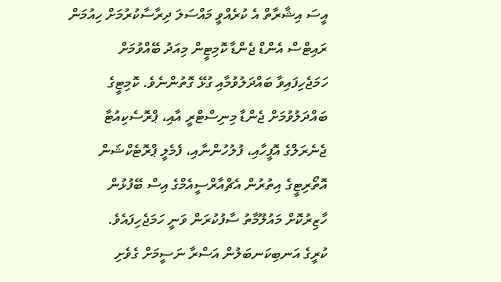އީސަ އިޝާރާތް އެ ކުރެއްވީ މައްސަލަ ދިރާސާކުރުމަށް ހިއުމަން ރައިޓްސް އެންޑް ޖެންޑާ ކޮމިޓީން މިއަދު ބޭއްވުމަށް ހަމަޖެހިފައިވާ ބައްދަލުވުމާއި ގުޅޭ ގޮތުންނެވެ. ކޮމިޓީގެ ބައްދަލުވުމަށް ޖެންޑާ މިނިސްޓްރީ އާއި، ޕްރޮސެކިއުޓާ ޖެނެރަލްގެ އޮފީހާއި، ފުލުހުންނާއި، ފެމެލީ ޕްރޮޓެކްޝަން އޮތޯރިޓީގެ އިތުރުން އެޗްއާރްސީއެމްގެ އިސް ބޭފުޅުން ހާޒިރުކޮށް މައުލޫމާތު ސާފުކުރަން ވަނީ ހަމަޖެހިފައެވެ.
ކުރީގެ އަނބިކަނބަލުން އަސްރާ ނަސީމަށް ގެވެށި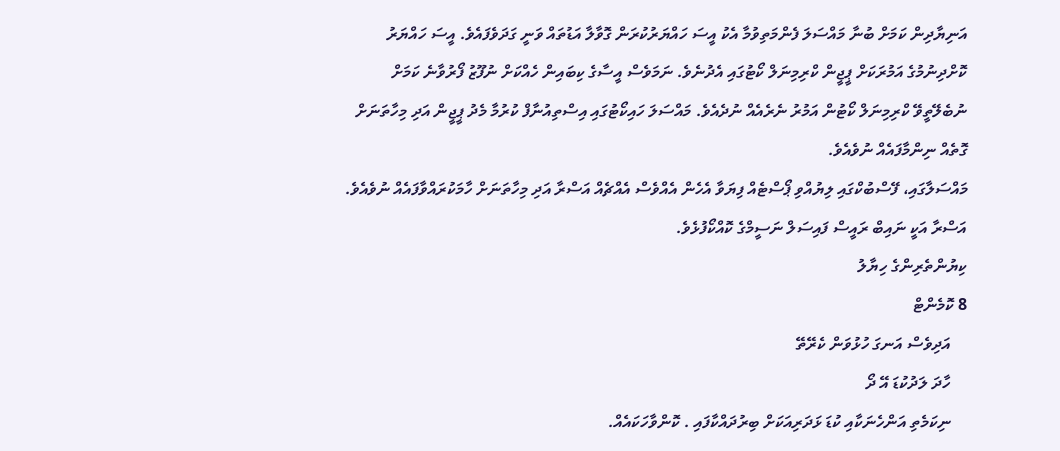އަނިޔާދިން ކަމަށް ބުނާ މައްސަލަ ފެންމަތިވުމާ އެކު އީސަ ހައްޔަރުކުރަން ގޮވާލާ އަޑުތައް ވަނީ ގަދަވެފައެވެ. އީސަ ހައްޔަރު ކޮށްދިނުމުގެ އަމުރަކަށް ޕީޖީން ކްރިމިނަލް ކޯޓުގައި އެދުނެވެ. ނަމަވެސް އީސާގެ ކިބައިން ހެއްކަށް ނުފޫޒު ފޯރުވާނެ ކަމަށް ނުބެލޭތީވޭ ކްރިމިނަލް ކޯޓުން އަމުރު ނެރެއެއް ނުދެއެވެ. މައްސަލަ ހައިކޯޓުގައި އިސްތިއުނާފް ކުރުމާ މެދު ޕީޖީން އަދި މިހާތަނަށް ގޮތެއް ނިންމާފައެއް ނުވެއެވެ.
މައްސަލާގައި، ފޭސްބުކްގައި ލިޔުއްވި ޕޯސްޓެއް ފިޔަވާ އެހެން އެއްވެސް އެއްޗެއް އަސްރާ އަދި މިހާތަނަށް ހާމަކުރައްވާފައެއް ނުވެއެވެ. އަސްރާ އަކީ ނައިބް ރައީސް ފައިސަލް ނަސީމްގެ ކޮއްކޯފުޅެވެ.
ކިޔުންތެރިންގެ ހިޔާލު
8 ކޮމެންޓް
    އަދިވެސް އަނގަ ހުޅުވަން ކެރޭތޭ
    ހާދަ ލަދުކުޑަ އޭ ދޯ
    ނިކަމެތި އަންހެނަކާއި ކުޑަ ޅަދަރިއަކަށް ބިރުދައްކާފައި . ކޮންވާހަކައެއް.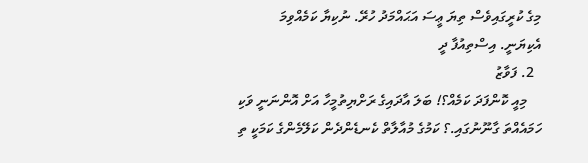މިގެ ކުރީގައިވެސް ތިޔަ ޢީސަ އަޙައްމަދު ހުރޭ. ނުކިޔާ ކަމެއްވިމަ އެކިޔަނީ. އިސްތިއުފާ ދީ
  2. ފަވާޒު
    މިއީ ކޮންފަދަ ކަމެއް؟! ބަލަ އާދައިގެ ރަށްޔިތުމީހާ އަށް އޮންނަނީ ވަކި ހަމައެއްތަ ގާނޫނުގައި.؟ ކަމުގެ މުއާލާތް ކެނޑެންދެން ކަލޭމެންގެ ކަމަކީ ތި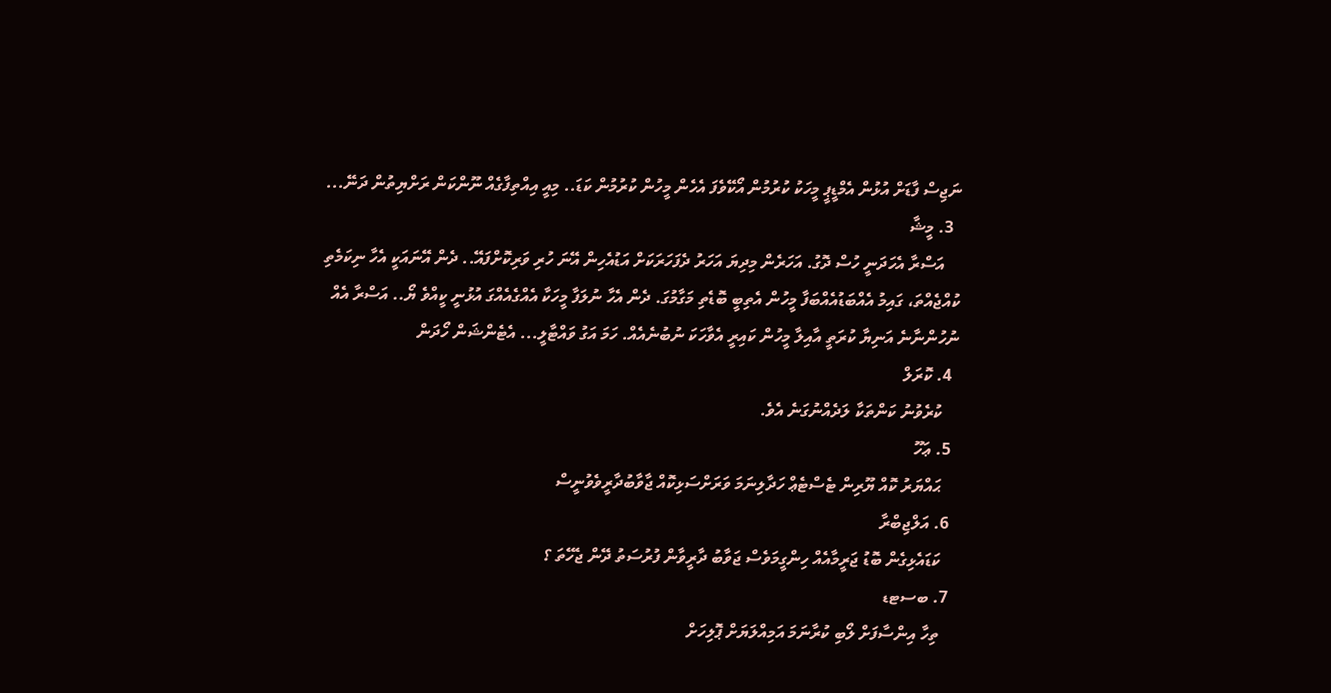ނަޖިސް ފާޑަށް އުޅުން އެމްޑީޕީ މީހަކު ކުރުމުން އޯކޭވެފަ އެހެން މީހުން ކުރުމުން ކަޑަ.. މިއީ އިއްތިފާގެއް ނޫންކަން ރަށްޔިތުން ދަނޭ...
  3. މީޝާ
    އަސްރާ އެހަދަނީ ހުސް ދޮގު. އަހަރެން މިދިޔަ އަހަރު ދެފަހަރަކަށް އަޑުއެހިން އޭނަ ހުރި ވަރިކޮށްފައޭ.. ދެން އޭނައަކީ އެހާ ނިކަމެތި ކުއްޖެއްތަ، ގައިމު އެއްބަޑުއެއްބަފާ މީހުން އެތިބީ ބޮޑެތި މަގާމުގަ. ދެން އެހާ ނުލަފާ މީހަކާ އެއްގެއެއްގަ އުޅުނީ ކީއްވެ ޔޯ.. އަސްރާ އެއް ނުހުންނާނެ އަނިޔާ ކުރަތީ އާއިލާ މީހުން ކައިރީ އެވާހަކަ ނުބުނެއެއް. ހަމަ އަގު ވައްޓާލީ... އެޓެންޝަން ހޯދަން
  4. ކޮރަލް
    ކުރެވުނު ކަންތަކާ ލަދެއްނުގަނެ އެވެ.
  5. ޢަހޫ
    ޙައްޔަރު ކޮއް ޔޫރިން ޓެސްޓެޢް ހަދާލިނަމަ ވަރަށްސަޅިކޮއް ޖާވާބުދާރީވެވުނީސް
  6. އަލްޖިބްރާ
    ކަޑައެޅިގެން ބޮޑު ޖަރީމާއެއް ހިންގީމަވެސް ޖަވާބު ދާރީވާން ފުރުސަތު ދޭން ޖެހޭތަ ؟
  7. ބސޓޑ
    ތިހާ އިންސާފަށް ލޯބި ކުރާނަމަ އަމިއްލަޔަށް ޕޮލިހަށް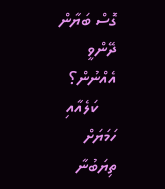ގޮސް ބަޔާން ދޭންވީ އެއްނުން؟
    ކަލެއާއި ހަމަޔަށް ތިޔަބުނާ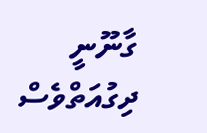ގާނޫނީ ދިގުއަތްވެސް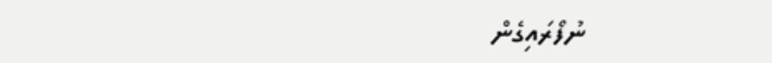ނުފޯރައިގެން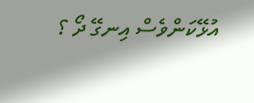އުޅޭކަންވެސް އިނގޭ ދޯ ؟